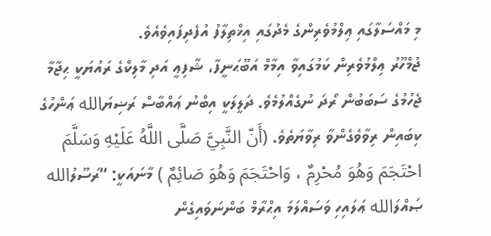މި މައްސަލާގައި ޢިލްމުވެރިންގެ މެދުގައި އިޚްތިލާފު އުފެދިފައިވެއެވެ.
ޖުމްހޫރު ޢިލްމުވެރިން ކަމުގައިވާ އިމާމް އަބޫޙަނީފާ، ޝާފިޢީ އަދި މާލިކްގެ ރައުޔަކީ ޙިޖާމާ ޖެހުމުގެ ސަބަބުން ރޯދަ ނުގެއްލުމެވެ. ދަލީލަކީ އިބްނު ޢައްބާސް ރަޟިޔަالله ޢަންހުގެ ކިބައިން ރިވާވެގެންވާ ރިވާޔަތެވެ. (أَنّ النَّبِيَّ صَلَّى اللَّهُ عَلَيْهِ وَسَلَّمَ احْتَجَمَ وَهُوَ مُحْرِمٌ ، وَاحْتَجَمَ وَهُوَ صَائِمٌ ) މާނައަކީ: “ރަސޫލުالله ޞައްލަالله ޢަލައިހި ވަސައްލަމަ އިޙްރާމް ބަންނަވައިގެން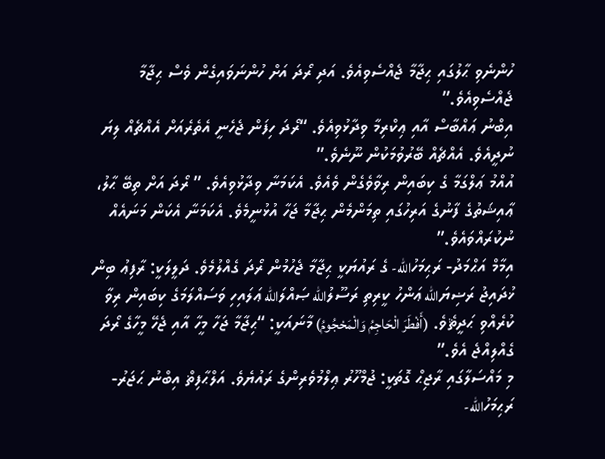ހުންނެވި ޙާލުގައި ޙިޖާމާ ޖެއްސެވިއެވެ. އަދި ރޯދަ އަށް ހުންނަވައިގެން ވެސް ޙިޖާމާ ޖެއްސެވިއެވެ.”
އިބްނު ޢައްބާސް އާއި ޢިކްރިމާ ވިދާޅުވިއެވެ. “ރޯދަ ހިފަން ޖެހެނީ އެތެރެއަށް އެއްޗެއް ލިޔަ ނުދީއެވެ. އެއްޗެއް ބޭރުވުމަކުން ނޫނެވެ.”
އުއްމު ޢަލްގަމާ ގެ ކިބައިން ރިވާވެގެން ވެއެވެ. އެކަމަނާ ވިދާޅުވިއެވެ. ” ރޯދަ އަށް ތިބޭ ޙާލު، ޢާއިޝަތުގެ ފާނުގެ އަރިހުގައި ތިމަންމެން ޙިޖާމާ ޖަހާ އުޅުނީމެވެ. އެކަމަނާ އެކަން މަނައެއް ނުކުރައްވައެވެ.”
އިމާމް އަޙްމަދު- ރަޙިމަހުالله- ގެ ރައުޔަކީ ޙިޖާމާ ޖެހުމުން ރޯދަ ގެއްލުމެވެ. ދަލީލަކީ: ރާފިޢު ބިން ޚުދައިޖު ރަޟިޔަالله ޢަންހު ކީރިތި ރަސޫލުالله ޞައްލަالله ޢަލައިހި ވަސައްލަމަގެ ކިބައިން ރިވާ ކުރެއްވި ޙަދީޘެވެ. (أَفْطَرَ الْحَاجِمُ وَالْمَحْجُومُ) މާނައަކީ: “ޙިޖާމާ ޖަހާ މީހާ އާއި ޖެހޭ މީހާގެ ރޯދަ ގެއްލިއްޖެ އެވެ.”
މި މައްސަލާގައި ރާޖިޙް ގޮތަކީ: ޖުމްހޫރު ޢިލްމުވެރިންގެ ރައުޔެވެ. އަލްޙާފިޡް އިބްނު ޙަޖަރު- ރަޙިމަހުالله-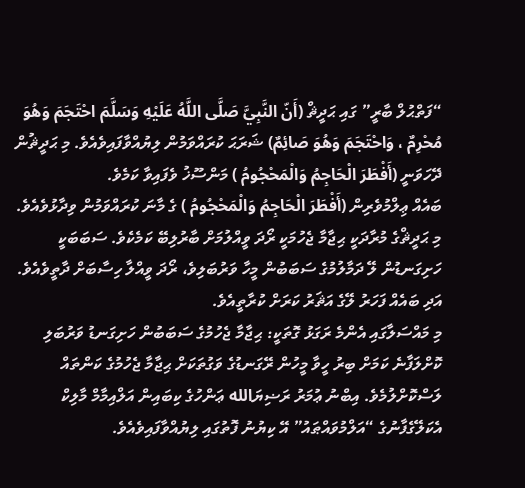“ފަތްޙުލް ބާރީ” ގައި ޙަދީޘް (أَنّ النَّبِيَّ صَلَّى اللَّهُ عَلَيْهِ وَسَلَّمَ احْتَجَمَ وَهُوَ مُحْرِمٌ ، وَاحْتَجَمَ وَهُوَ صَائِمٌ) ޝަރަޙަ ކުރައްވަމުން ލިޔުއްވާފައިވެއެވެ. މި ޙަދީޘުން ދޭހަވަނީ (أَفْطَرَ الْحَاجِمُ وَالْمَحْجُومُ ) މަންސޫޚު ވެފައިވާ ކަމެވެ.
ބައެއް ޢިލްމުވެރިން (أَفْطَرَ الْحَاجِمُ وَالْمَحْجُومُ ) ގެ މާނަ ކުރައްވަމުން ވިދާޅުވެއެވެ. މި ޙަދީޘްގެ މުރާދަކީ ޙިޖާމާ ޖެހުމަކީ ރޯދަ ވީއްލުމަށް ބާރުލިބޭ ކަމެކެވެ. ސަބަބަކީ ހަށިގަނޑުން ލޭ ދަމާލުމުގެ ސަބަބުން މީހާ ވަރުބަލިވެ، ރޯދަ ވީއްލާ ހިސާބަށް ދާތީވެއެވެ. އަދި ބައެއް ފަހަރު ލޭގެ އަޘަރު ކަރަށް ކުރާތީއެވެ.
މި މައްސަލާގައި އެންމެ ރަގަޅު ގޮތަކީ: ޙިޖާމާ ޖެހުމުގެ ސަބަބުން ހަށިގަނޑު ވަރުބަލި ކޮށްލަފާނެ ކަމަށް ބިރު ހީވާ މީހުން ރޭގަނޑުގެ ވަގުތަކަށް ޙިޖާމާ ޖެހުމުގެ ކަންތައް ލަސްކޮށްލުމެވެ. އިބްނު ޢުމަރު ރަޟިޔަالله ޢަންހުގެ ކިބައިން އަލްއިމާމް މާލިކް އެކަލޭގެފާނުގެ “އަލްމުވައްޠައު” އޭ ކިޔުނު ފޮތުގައި ލިޔުއްވާފައިވެއެވެ.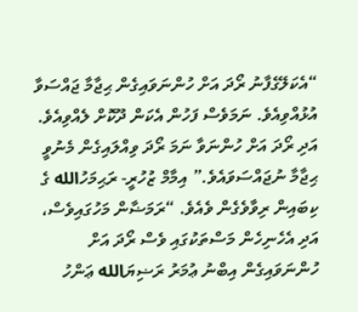“އެކަލޭގެފާނު ރޯދަ އަށް ހުންނަވައިގެން ޙިޖާމާ ޖައްސަވާ އުޅުއްވިއެވެ. ނަމަވެސް ފަހުން އެކަން ދޫކޮށް ލެއްވިއެވެ. އަދި ރޯދަ އަށް ހުންނަވާ ނަމަ ރޯދަ ވިއްލައިގެން މެނުވީ ޙިޖާމާ ނުޖައްސަވައެވެ.” އިމާމް ޒުހުރީ- ރަޙިމަހުالله ގެ ކިބައިން ރިވާވެގެން ވެއެވެ. “ރަމަޟާން މަހުގައިވެސް، އަދި އެހެނިހެން މަސްތަކުގައި ވެސް ރޯދަ އަށް ހުންނަވައިގެން އިބްނު ޢުމަރު ރަޟިޔަالله ޢަންހު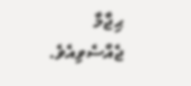ޙިޖާމާ ޖެއްސެވިއެވެ.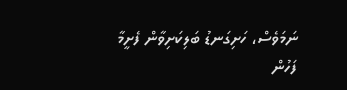ނަމަވެސް، ހަށިގަނޑު ބަލިކަށިވާން ފެށީމާ ފަހުން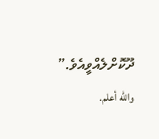ދޫކޮށްލެއްވީއެވެ.” والله أعلم.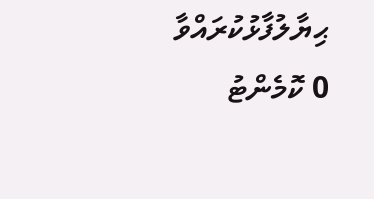ޙިޔާލުފާޅުކުރައްވާ
0 ކޮމެންޓު